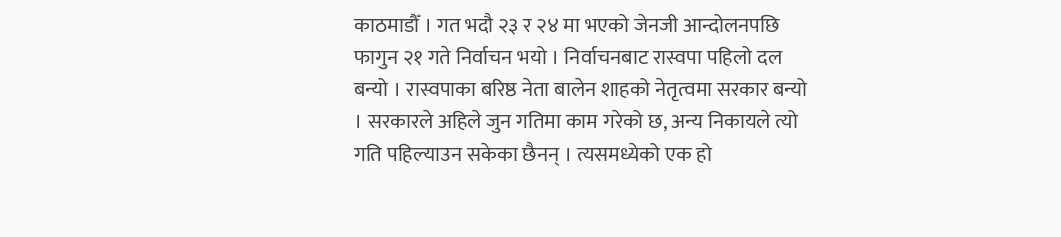काठमाडौँ । गत भदौ २३ र २४ मा भएको जेनजी आन्दोलनपछि फागुन २१ गते निर्वाचन भयो । निर्वाचनबाट रास्वपा पहिलो दल बन्यो । रास्वपाका बरिष्ठ नेता बालेन शाहको नेतृत्वमा सरकार बन्यो । सरकारले अहिले जुन गतिमा काम गरेको छ, अन्य निकायले त्यो गति पहिल्याउन सकेका छैनन् । त्यसमध्येको एक हो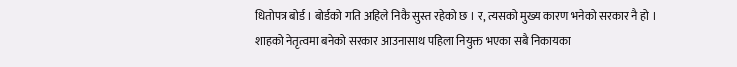धितोपत्र बोर्ड । बोर्डको गति अहिले निकै सुस्त रहेको छ । र, त्यसको मुख्य कारण भनेको सरकार नै हो ।
शाहको नेतृत्वमा बनेको सरकार आउनासाथ पहिला नियुक्त भएका सबै निकायका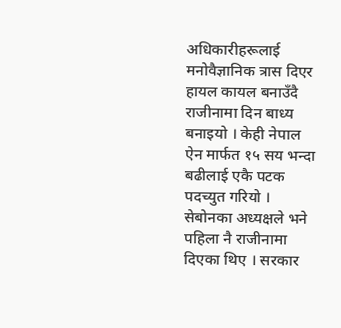अधिकारीहरूलाई मनोवैज्ञानिक त्रास दिएर हायल कायल बनाउँदै राजीनामा दिन बाध्य बनाइयो । केही नेपाल ऐन मार्फत १५ सय भन्दा बढीलाई एकै पटक पदच्युत गरियो ।
सेबोनका अध्यक्षले भने पहिला नै राजीनामा दिएका थिए । सरकार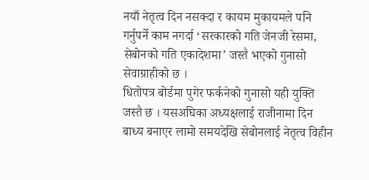नयाँ नेतृत्व दिन नसक्दा र कायम मुकायमले पनि गर्नुपर्ने काम नगर्दा ‘सरकारको गति जेनजी रेसमा, सेबोनको गति एकादेशमा’ जस्तै भएको गुनासो सेवाग्राहीको छ ।
धितोपत्र बोर्डमा पुगेर फर्कनेको गुनासो यही युक्ति जस्तै छ । यसअघिका अध्यक्षलाई राजीनामा दिन बाध्य बनाएर लामो समयदेखि सेबोनलाई नेतृत्व विहीन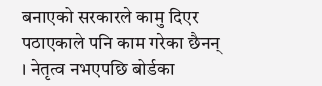बनाएको सरकारले कामु दिएर पठाएकाले पनि काम गरेका छैनन् । नेतृत्व नभएपछि बोर्डका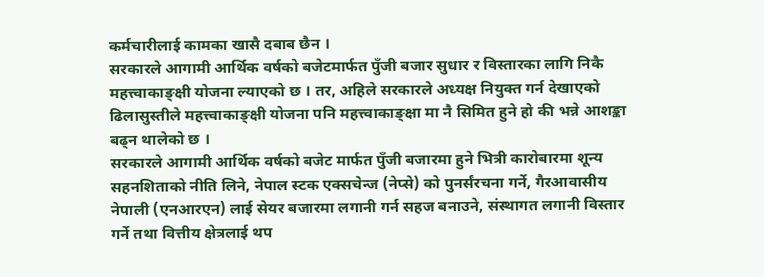कर्मचारीलाई कामका खासै दबाब छैन ।
सरकारले आगामी आर्थिक वर्षको बजेटमार्फत पुँजी बजार सुधार र विस्तारका लागि निकै महत्त्वाकाङ्क्षी योजना ल्याएको छ । तर, अहिले सरकारले अध्यक्ष नियुक्त गर्न देखाएको ढिलासुस्तीले महत्त्वाकाङ्क्षी योजना पनि महत्त्वाकाङ्क्षा मा नै सिमित हुने हो की भन्ने आशङ्का बढ्न थालेको छ ।
सरकारले आगामी आर्थिक वर्षको बजेट मार्फत पुँजी बजारमा हुने भित्री कारोबारमा शून्य सहनशिताको नीति लिने, नेपाल स्टक एक्सचेन्ज (नेप्से) को पुनर्संरचना गर्ने, गैरआवासीय नेपाली (एनआरएन) लाई सेयर बजारमा लगानी गर्न सहज बनाउने, संस्थागत लगानी विस्तार गर्ने तथा वित्तीय क्षेत्रलाई थप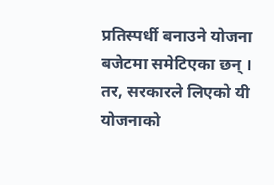प्रतिस्पर्धी बनाउने योजना बजेटमा समेटिएका छन् ।
तर, सरकारले लिएको यी योजनाको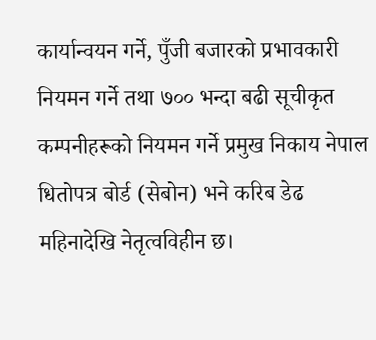कार्यान्वयन गर्ने, पुँजी बजारको प्रभावकारी नियमन गर्ने तथा ७०० भन्दा बढी सूचीकृत कम्पनीहरूको नियमन गर्ने प्रमुख निकाय नेपाल धितोपत्र बोर्ड (सेबोन) भने करिब डेढ महिनादेखि नेतृत्वविहीन छ।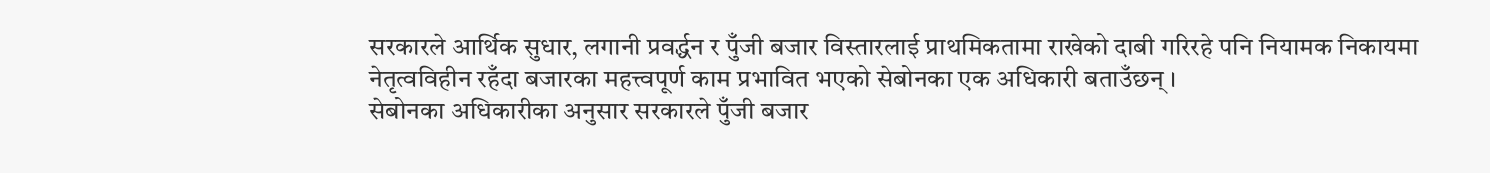सरकारले आर्थिक सुधार, लगानी प्रवर्द्धन र पुँजी बजार विस्तारलाई प्राथमिकतामा राखेको दाबी गरिरहे पनि नियामक निकायमा नेतृत्वविहीन रहँदा बजारका महत्त्वपूर्ण काम प्रभावित भएको सेबोनका एक अधिकारी बताउँछन् ।
सेबोनका अधिकारीका अनुसार सरकारले पुँजी बजार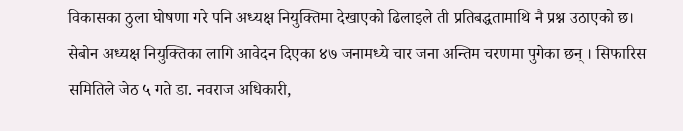विकासका ठुला घोषणा गरे पनि अध्यक्ष नियुक्तिमा देखाएको ढिलाइले ती प्रतिबद्धतामाथि नै प्रश्न उठाएको छ।
सेबोन अध्यक्ष नियुक्तिका लागि आवेदन दिएका ४७ जनामध्ये चार जना अन्तिम चरणमा पुगेका छन् । सिफारिस समितिले जेठ ५ गते डा. नवराज अधिकारी,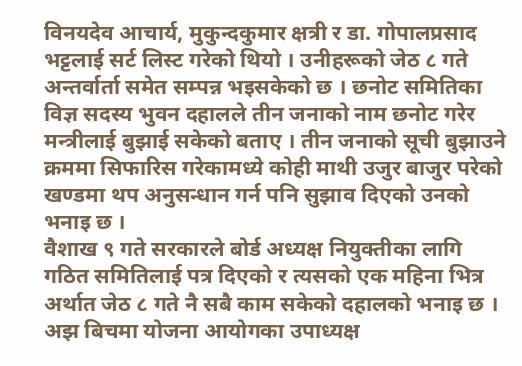विनयदेव आचार्य, मुकुन्दकुमार क्षत्री र डा. गोपालप्रसाद भट्टलाई सर्ट लिस्ट गरेको थियो । उनीहरूको जेठ ८ गते अन्तर्वार्ता समेत सम्पन्न भइसकेको छ । छनोट समितिका विज्ञ सदस्य भुवन दहालले तीन जनाको नाम छनोट गरेर मन्त्रीलाई बुझाई सकेको बताए । तीन जनाको सूची बुझाउने क्रममा सिफारिस गरेकामध्ये कोही माथी उजुर बाजुर परेको खण्डमा थप अनुसन्धान गर्न पनि सुझाव दिएको उनको भनाइ छ ।
वैशाख ९ गते सरकारले बोर्ड अध्यक्ष नियुक्तीका लागि गठित समितिलाई पत्र दिएको र त्यसको एक महिना भित्र अर्थात जेठ ८ गते नै सबै काम सकेको दहालको भनाइ छ । अझ बिचमा योजना आयोगका उपाध्यक्ष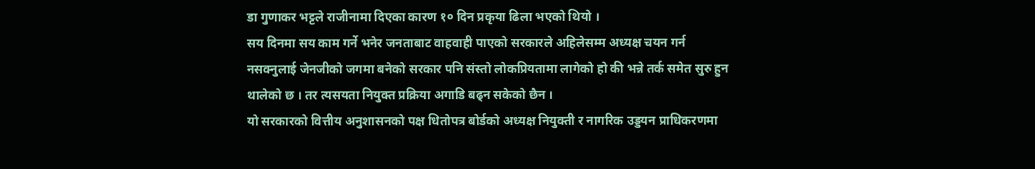डा गुणाकर भट्टले राजीनामा दिएका कारण १० दिन प्रकृया ढिला भएको थियो ।
सय दिनमा सय काम गर्ने भनेर जनताबाट वाहवाही पाएको सरकारले अहिलेसम्म अध्यक्ष चयन गर्न नसक्नुलाई जेनजीको जगमा बनेको सरकार पनि संस्तो लोकप्रियतामा लागेको हो की भन्ने तर्क समेत सुरु हुन थालेको छ । तर त्यसयता नियुक्त प्रक्रिया अगाडि बढ्न सकेको छैन ।
यो सरकारको वित्तीय अनुशासनको पक्ष धितोपत्र बोर्डको अध्यक्ष नियुक्ती र नागरिक उड्डयन प्राधिकरणमा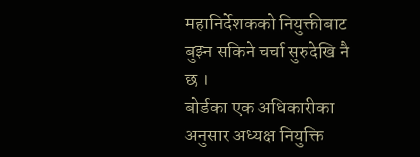महानिर्देशकको नियुक्तीबाट बुझ्न सकिने चर्चा सुरुदेखि नै छ ।
बोर्डका एक अधिकारीका अनुसार अध्यक्ष नियुक्ति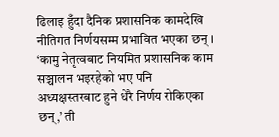ढिलाइ हुँदा दैनिक प्रशासनिक कामदेखि नीतिगत निर्णयसम्म प्रभावित भएका छन् । ‘कामु नेतृत्वबाट नियमित प्रशासनिक काम सञ्चालन भइरहेको भए पनि अध्यक्षस्तरबाट हुने धेरै निर्णय रोकिएका छन्,’ ती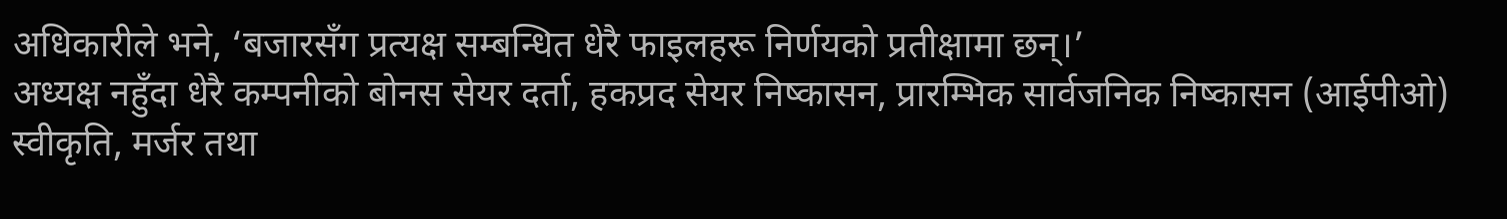अधिकारीले भने, ‘बजारसँग प्रत्यक्ष सम्बन्धित धेरै फाइलहरू निर्णयको प्रतीक्षामा छन्।’
अध्यक्ष नहुँदा धेरै कम्पनीको बोनस सेयर दर्ता, हकप्रद सेयर निष्कासन, प्रारम्भिक सार्वजनिक निष्कासन (आईपीओ) स्वीकृति, मर्जर तथा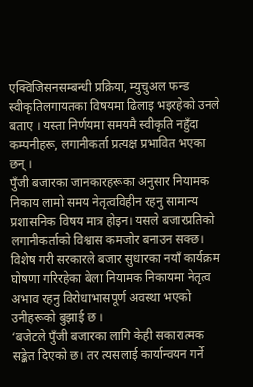एक्विजिसनसम्बन्धी प्रक्रिया, म्युचुअल फन्ड स्वीकृतिलगायतका विषयमा ढिलाइ भइरहेको उनले बताए । यस्ता निर्णयमा समयमै स्वीकृति नहुँदा कम्पनीहरू, लगानीकर्ता प्रत्यक्ष प्रभावित भएका छन् ।
पुँजी बजारका जानकारहरूका अनुसार नियामक निकाय लामो समय नेतृत्वविहीन रहनु सामान्य प्रशासनिक विषय मात्र होइन। यसले बजारप्रतिको लगानीकर्ताको विश्वास कमजोर बनाउन सक्छ। विशेष गरी सरकारले बजार सुधारका नयाँ कार्यक्रम घोषणा गरिरहेका बेला नियामक निकायमा नेतृत्व अभाव रहनु विरोधाभासपूर्ण अवस्था भएको उनीहरूको बुझाई छ ।
‘बजेटले पुँजी बजारका लागि केही सकारात्मक सङ्केत दिएको छ। तर त्यसलाई कार्यान्वयन गर्ने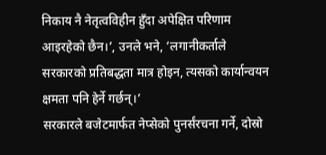निकाय नै नेतृत्वविहीन हुँदा अपेक्षित परिणाम आइरहेको छैन।’, उनले भने, ‘लगानीकर्ताले सरकारको प्रतिबद्धता मात्र होइन, त्यसको कार्यान्वयन क्षमता पनि हेर्ने गर्छन्।’
सरकारले बजेटमार्फत नेप्सेको पुनर्संरचना गर्ने, दोस्रो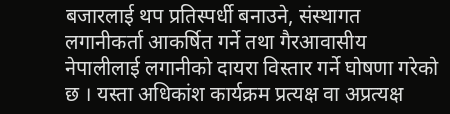बजारलाई थप प्रतिस्पर्धी बनाउने, संस्थागत लगानीकर्ता आकर्षित गर्ने तथा गैरआवासीय नेपालीलाई लगानीको दायरा विस्तार गर्ने घोषणा गरेको छ । यस्ता अधिकांश कार्यक्रम प्रत्यक्ष वा अप्रत्यक्ष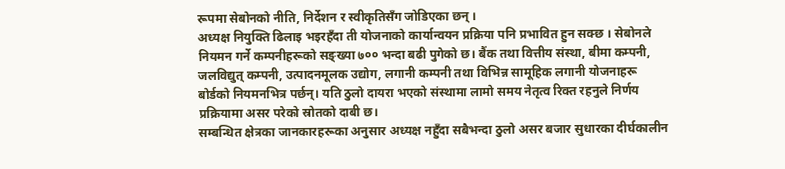रूपमा सेबोनको नीति, निर्देशन र स्वीकृतिसँग जोडिएका छन् ।
अध्यक्ष नियुक्ति ढिलाइ भइरहँदा ती योजनाको कार्यान्वयन प्रक्रिया पनि प्रभावित हुन सक्छ । सेबोनले नियमन गर्ने कम्पनीहरूको सङ्ख्या ७०० भन्दा बढी पुगेको छ। बैंक तथा वित्तीय संस्था, बीमा कम्पनी, जलविद्युत् कम्पनी, उत्पादनमूलक उद्योग, लगानी कम्पनी तथा विभिन्न सामूहिक लगानी योजनाहरू बोर्डको नियमनभित्र पर्छन्। यति ठुलो दायरा भएको संस्थामा लामो समय नेतृत्व रिक्त रहनुले निर्णय प्रक्रियामा असर परेको स्रोतको दाबी छ।
सम्बन्धित क्षेत्रका जानकारहरूका अनुसार अध्यक्ष नहुँदा सबैभन्दा ठुलो असर बजार सुधारका दीर्घकालीन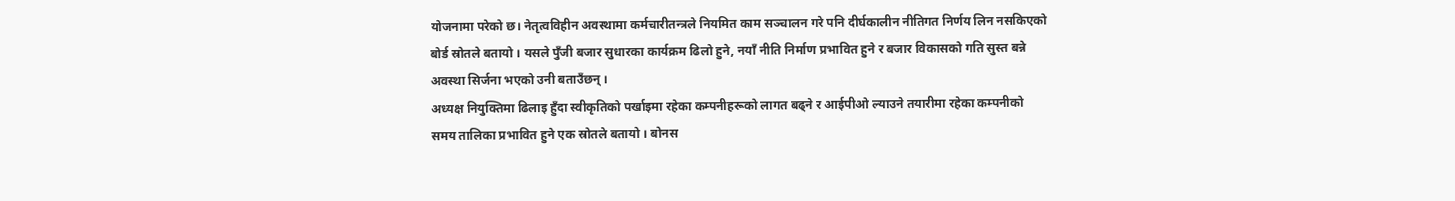योजनामा परेको छ। नेतृत्वविहीन अवस्थामा कर्मचारीतन्त्रले नियमित काम सञ्चालन गरे पनि दीर्घकालीन नीतिगत निर्णय लिन नसकिएको बोर्ड स्रोतले बतायो । यसले पुँजी बजार सुधारका कार्यक्रम ढिलो हुने, नयाँ नीति निर्माण प्रभावित हुने र बजार विकासको गति सुस्त बन्ने अवस्था सिर्जना भएको उनी बताउँछन् ।
अध्यक्ष नियुक्तिमा ढिलाइ हुँदा स्वीकृतिको पर्खाइमा रहेका कम्पनीहरूको लागत बढ्ने र आईपीओ ल्याउने तयारीमा रहेका कम्पनीको समय तालिका प्रभावित हुने एक स्रोतले बतायो । बोनस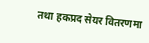तथा हकप्रद सेयर वितरणमा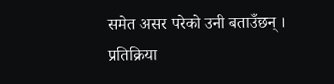समेत असर परेको उनी बताउँछन् ।
प्रतिक्रिया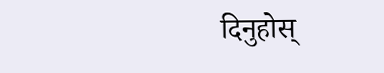दिनुहोस्